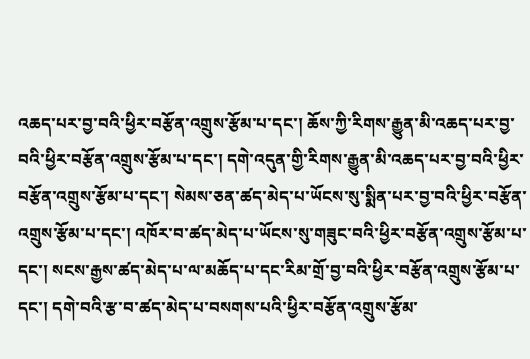འཆད་པར་བྱ་བའི་ཕྱིར་བརྩོན་འགྲུས་རྩོམ་པ་དང་། ཆོས་ཀྱི་རིགས་རྒྱུན་མི་འཆད་པར་བྱ་བའི་ཕྱིར་བརྩོན་འགྲུས་རྩོམ་པ་དང་། དགེ་འདུན་གྱི་རིགས་རྒྱུན་མི་འཆད་པར་བྱ་བའི་ཕྱིར་བརྩོན་འགྲུས་རྩོམ་པ་དང་། སེམས་ཅན་ཚད་མེད་པ་ཡོངས་སུ་སྨིན་པར་བྱ་བའི་ཕྱིར་བརྩོན་འགྲུས་རྩོམ་པ་དང་། འཁོར་བ་ཚད་མེད་པ་ཡོངས་སུ་གཟུང་བའི་ཕྱིར་བརྩོན་འགྲུས་རྩོམ་པ་དང་། སངས་རྒྱས་ཚད་མེད་པ་ལ་མཆོད་པ་དང་རིམ་གྲོ་བྱ་བའི་ཕྱིར་བརྩོན་འགྲུས་རྩོམ་པ་དང་། དགེ་བའི་རྩ་བ་ཚད་མེད་པ་བསགས་པའི་ཕྱིར་བརྩོན་འགྲུས་རྩོམ་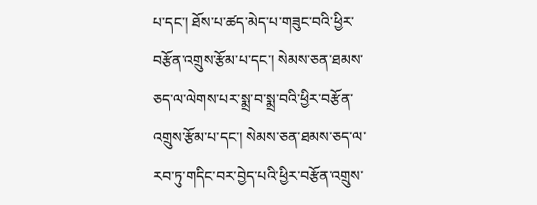པ་དང་། ཐོས་པ་ཚད་མེད་པ་གཟུང་བའི་ཕྱིར་བརྩོན་འགྲུས་རྩོམ་པ་དང་། སེམས་ཅན་ཐམས་ཅད་ལ་ལེགས་པར་སྨྲ་བ་སྨྲ་བའི་ཕྱིར་བརྩོན་འགྲུས་རྩོམ་པ་དང་། སེམས་ཅན་ཐམས་ཅད་ལ་རབ་ཏུ་གདིང་བར་བྱེད་པའི་ཕྱིར་བརྩོན་འགྲུས་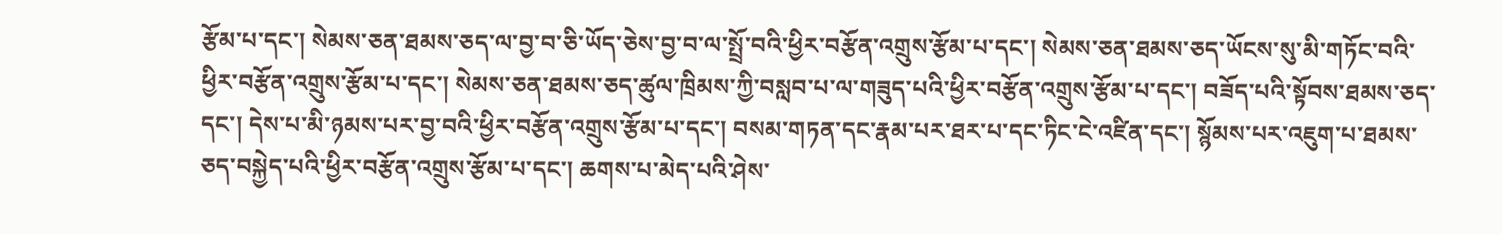རྩོམ་པ་དང་། སེམས་ཅན་ཐམས་ཅད་ལ་བྱ་བ་ཅི་ཡོད་ཅེས་བྱ་བ་ལ་སྤྲོ་བའི་ཕྱིར་བརྩོན་འགྲུས་རྩོམ་པ་དང་། སེམས་ཅན་ཐམས་ཅད་ཡོངས་སུ་མི་གཏོང་བའི་ཕྱིར་བརྩོན་འགྲུས་རྩོམ་པ་དང་། སེམས་ཅན་ཐམས་ཅད་ཚུལ་ཁྲིམས་ཀྱི་བསླབ་པ་ལ་གཟུད་པའི་ཕྱིར་བརྩོན་འགྲུས་རྩོམ་པ་དང་། བཟོད་པའི་སྟོབས་ཐམས་ཅད་དང་། དེས་པ་མི་ཉམས་པར་བྱ་བའི་ཕྱིར་བརྩོན་འགྲུས་རྩོམ་པ་དང་། བསམ་གཏན་དང་རྣམ་པར་ཐར་པ་དང་ཏིང་ངེ་འཛིན་དང་། སྙོམས་པར་འཇུག་པ་ཐམས་ཅད་བསྐྱེད་པའི་ཕྱིར་བརྩོན་འགྲུས་རྩོམ་པ་དང་། ཆགས་པ་མེད་པའི་ཤེས་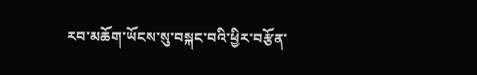རབ་མཆོག་ཡོངས་སུ་བསྐང་བའི་ཕྱིར་བརྩོན་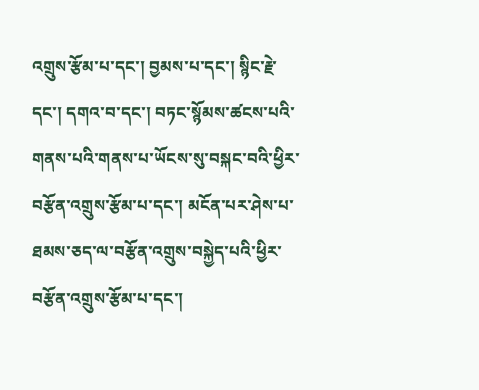འགྲུས་རྩོམ་པ་དང་། བྱམས་པ་དང་། སྙིང་རྗེ་དང་། དགའ་བ་དང་། བཏང་སྙོམས་ཚངས་པའི་གནས་པའི་གནས་པ་ཡོངས་སུ་བསྐང་བའི་ཕྱིར་བརྩོན་འགྲུས་རྩོམ་པ་དང་། མངོན་པར་ཤེས་པ་ཐམས་ཅད་ལ་བརྩོན་འགྲུས་བསྐྱེད་པའི་ཕྱིར་བརྩོན་འགྲུས་རྩོམ་པ་དང་།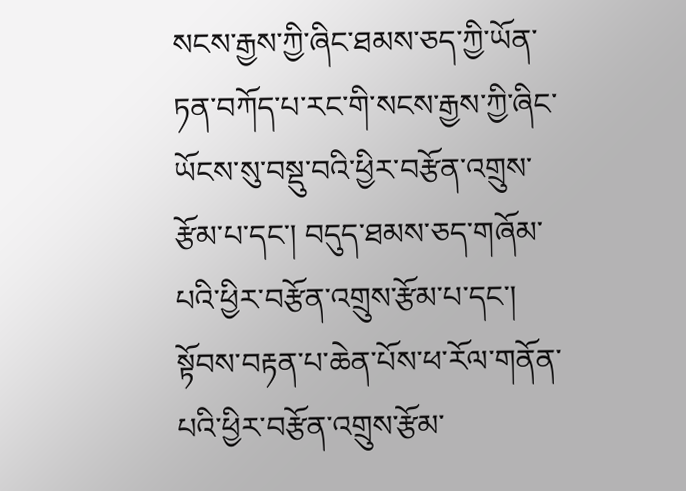སངས་རྒྱས་ཀྱི་ཞིང་ཐམས་ཅད་ཀྱི་ཡོན་ཏན་བཀོད་པ་རང་གི་སངས་རྒྱས་ཀྱི་ཞིང་ཡོངས་སུ་བསྡུ་བའི་ཕྱིར་བརྩོན་འགྲུས་རྩོམ་པ་དང་། བདུད་ཐམས་ཅད་གཞོམ་པའི་ཕྱིར་བརྩོན་འགྲུས་རྩོམ་པ་དང་། སྟོབས་བརྟན་པ་ཆེན་པོས་ཕ་རོལ་གནོན་པའི་ཕྱིར་བརྩོན་འགྲུས་རྩོམ་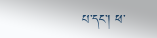པ་དང་། ཕ་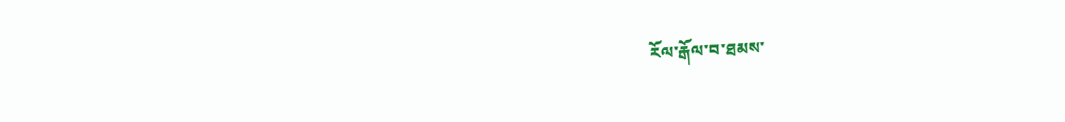རོལ་རྒོལ་བ་ཐམས་